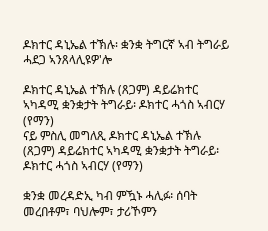ዶክተር ዳኒኤል ተኽሉ፡ ቋንቋ ትግርኛ ኣብ ትግራይ ሓደጋ ኣንጸላሊዩዎ'ሎ

ዶክተር ዳኒኤል ተኽሉ (ጸጋም) ዳይሬክተር ኣካዳሚ ቋንቋታት ትግራይ፡ ዶክተር ሓጎስ ኣብርሃ (የማን)
ናይ ምስሊ መግለጺ ዶክተር ዳኒኤል ተኽሉ (ጸጋም) ዳይሬክተር ኣካዳሚ ቋንቋታት ትግራይ፡ ዶክተር ሓጎስ ኣብርሃ (የማን)

ቋንቋ መረዳድኢ ካብ ምዃኑ ሓሊፉ፡ ሰባት መረበቶም፣ ባህሎም፣ ታሪኾምን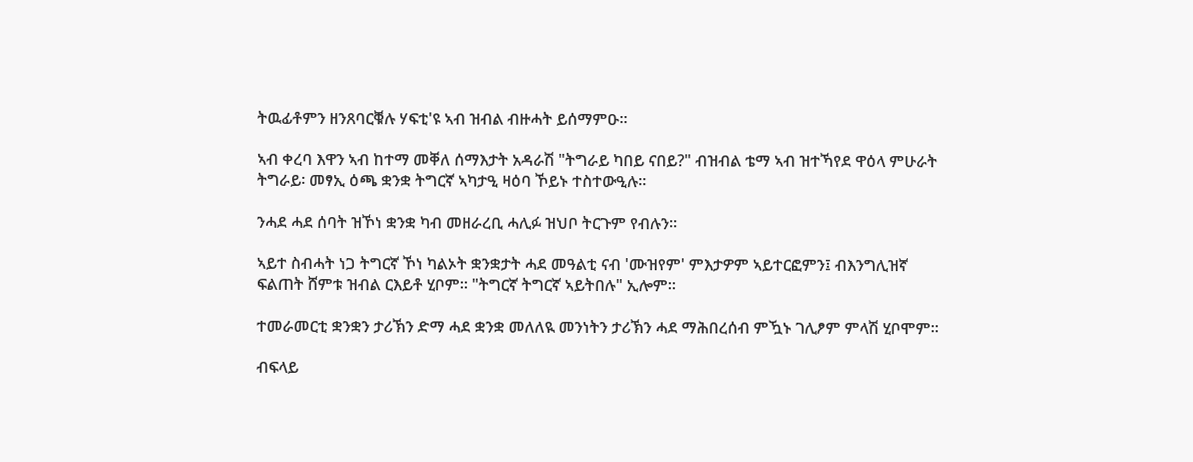ትዉፊቶምን ዘንጸባርቑሉ ሃፍቲ'ዩ ኣብ ዝብል ብዙሓት ይሰማምዑ።

ኣብ ቀረባ እዋን ኣብ ከተማ መቐለ ሰማእታት አዳራሽ "ትግራይ ካበይ ናበይ?" ብዝብል ቴማ ኣብ ዝተኻየደ ዋዕላ ምሁራት ትግራይ፡ መፃኢ ዕጫ ቋንቋ ትግርኛ ኣካታዒ ዛዕባ ኾይኑ ተስተውዒሉ።

ንሓደ ሓደ ሰባት ዝኾነ ቋንቋ ካብ መዘራረቢ ሓሊፉ ዝህቦ ትርጉም የብሉን።

ኣይተ ስብሓት ነጋ ትግርኛ ኾነ ካልኦት ቋንቋታት ሓደ መዓልቲ ናብ 'ሙዝየም' ምእታዎም ኣይተርፎምን፤ ብእንግሊዝኛ ፍልጠት ሸምቱ ዝብል ርእይቶ ሂቦም። "ትግርኛ ትግርኛ ኣይትበሉ" ኢሎም።

ተመራመርቲ ቋንቋን ታሪኽን ድማ ሓደ ቋንቋ መለለዪ መንነትን ታሪኽን ሓደ ማሕበረሰብ ምዃኑ ገሊፆም ምላሽ ሂቦሞም።

ብፍላይ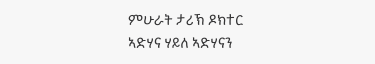ምሁራት ታሪኽ ዶክተር ኣድሃና ሃይለ ኣድሃናን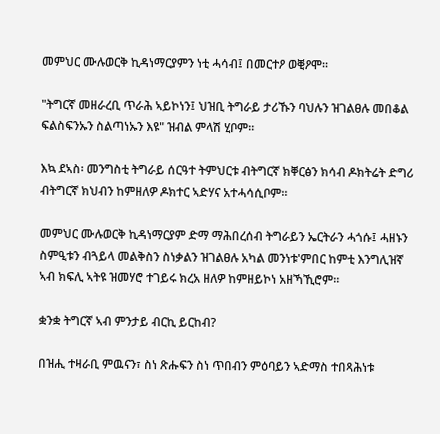መምህር ሙሉወርቅ ኪዳነማርያምን ነቲ ሓሳብ፤ በመርተዖ ወቒዖሞ።

"ትግርኛ መዘራረቢ ጥራሕ ኣይኮነን፤ ህዝቢ ትግራይ ታሪኹን ባህሉን ዝገልፀሉ መበቆል ፍልስፍንኡን ስልጣነኡን እዩ" ዝብል ምላሽ ሂቦም።

እኳ ደኣስ፡ መንግስቲ ትግራይ ሰርዓተ ትምህርቱ ብትግርኛ ክቐርፅን ክሳብ ዶክትሬት ድግሪ ብትግርኛ ክህብን ከምዘለዎ ዶክተር ኣድሃና አተሓሳሲቦም።

መምህር ሙሉወርቅ ኪዳነማርያም ድማ ማሕበረሰብ ትግራይን ኤርትራን ሓጎሱ፤ ሓዘኑን ስምዒቱን ብጓይላ መልቅስን ስነቃልን ዝገልፀሉ አካል መንነቱ'ምበር ከምቲ እንግሊዝኛ ኣብ ክፍሊ ኣትዩ ዝመሃሮ ተገይሩ ክረአ ዘለዎ ከምዘይኮነ አዘኻኺሮም።

ቋንቋ ትግርኛ ኣብ ምንታይ ብርኪ ይርከብ?

በዝሒ ተዛራቢ ምዉናን፣ ስነ ጽሑፍን ስነ ጥበብን ምዕባይን ኣድማስ ተበጻሕነቱ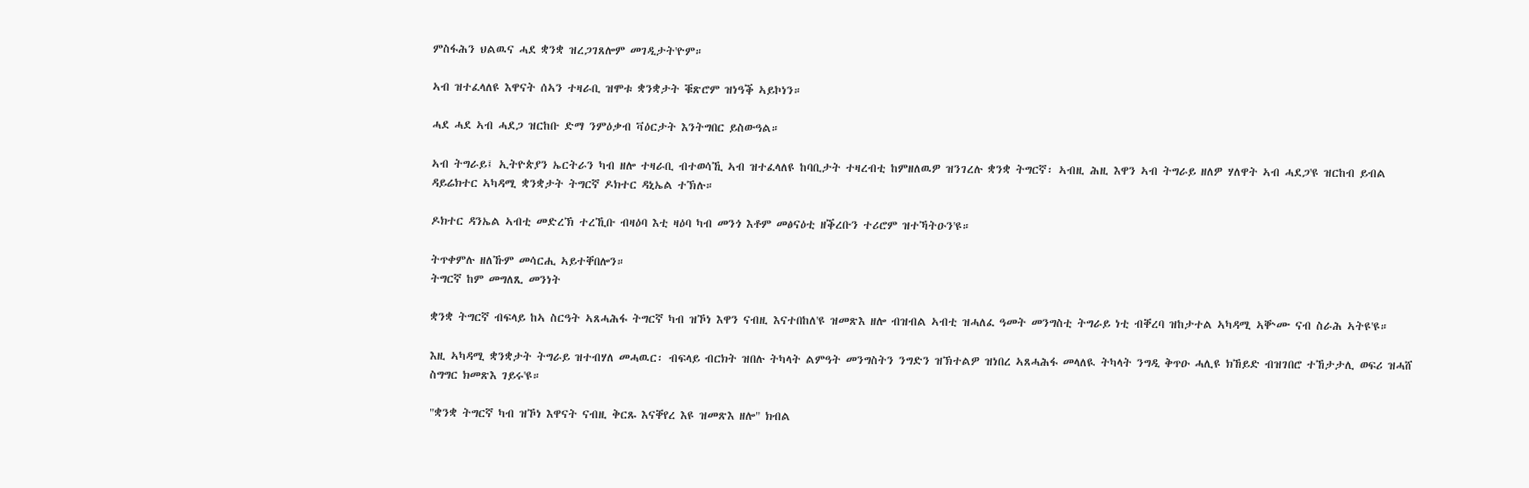ምስፋሕን ህልዉና ሓደ ቋንቋ ዝረጋገጸሎም መገዲታት'ዮም።

ኣብ ዝተፈላለዩ እዋናት ሰኣን ተዛራቢ ዝሞቱ ቋንቋታት ቑጽሮም ዝነዓቕ ኣይኮነን።

ሓደ ሓደ ኣብ ሓደጋ ዝርከቡ ድማ ንምዕቃብ ቫዕርታት እንትግበር ይስውዓል።

ኣብ ትግራይ፤ ኢትዮጵያን ኤርትራን ካብ ዘሎ ተዛራቢ ብተወሳኺ ኣብ ዝተፈላለዩ ከባቢታት ተዛረብቲ ከምዘለዉዎ ዝንገረሉ ቋንቋ ትግርኛ፡ ኣብዚ ሕዚ እዋን ኣብ ትግራይ ዘለዎ ሃለዋት ኣብ ሓደጋ'ዩ ዝርከብ ይብል ዳይሬክተር ኣካዳሚ ቋንቋታት ትግርኛ ዶክተር ዳኒኤል ተኽሉ።

ዶክተር ዳንኤል ኣብቲ መድረኽ ተረኺቡ ብዛዕባ እቲ ዛዕባ ካብ መንጎ እቶም መፅናዕቲ ዘቕረቡን ተሪሮም ዝተኻትዑን'ዩ።

ትጥቀምሉ ዘለኹም መሳርሒ ኣይተቐበሎን።
ትግርኛ ከም መግለጺ መንነት

ቋንቋ ትግርኛ ብፍላይ ከኣ ስርዓት ኣጸሓሕፋ ትግርኛ ካብ ዝኾነ እዋን ናብዚ እናተበከለ'ዩ ዝመጽእ ዘሎ ብዝብል ኣብቲ ዝሓለፈ ዓመት መንግስቲ ትግራይ ነቲ ብቐረባ ዝከታተል ኣካዳሚ ኣቝሙ ናብ ስራሕ ኣትዩ'ዩ።

እዚ ኣካዳሚ ቋንቋታት ትግራይ ዝተብሃለ መሓዉር፡ ብፍላይ ብርክት ዝበሉ ትካላት ልምዓት መንግስትን ንግድን ዝኽተልዎ ዝነበረ ኣጸሓሕፋ መላለዪ ትካላት ንግዲ ቅጥዑ ሓሊዩ ክኸይድ ብዝገበሮ ተኸታታሊ ወፍሪ ዝሓሸ ስግግር ክመጽእ ገይሩ'ዩ።

"ቋንቋ ትግርኛ ካብ ዝኾነ እዋናት ናብዚ ቅርጹ እናቐየረ እዩ ዝመጽእ ዘሎ" ክብል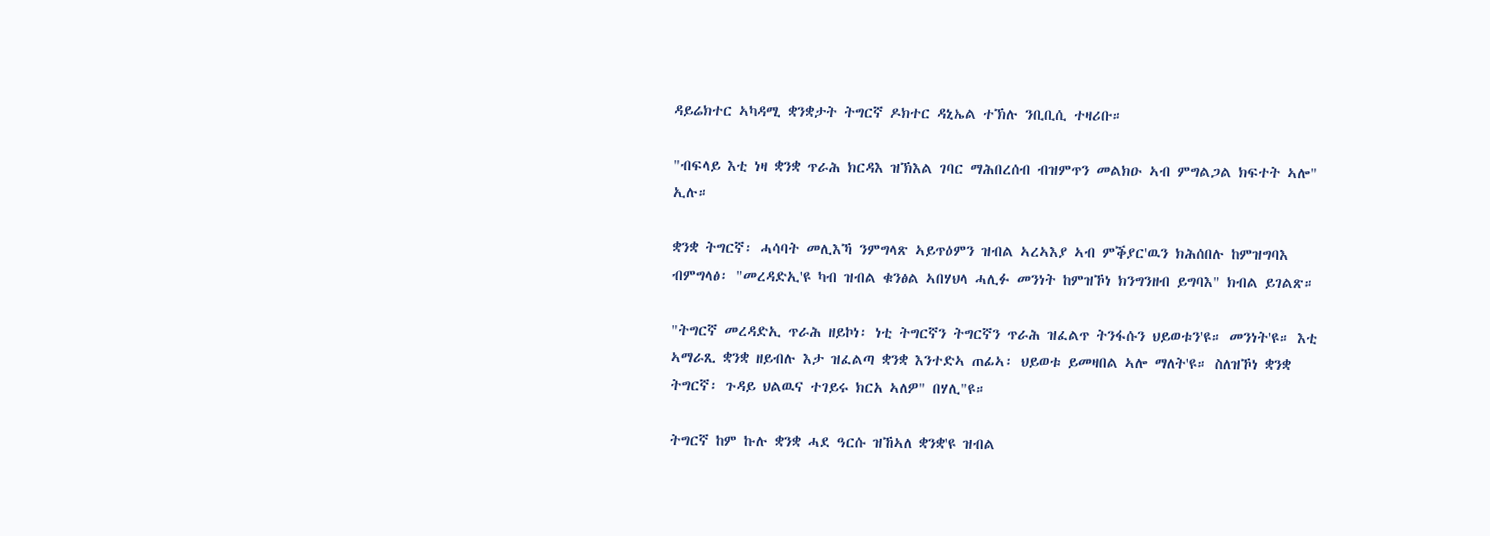ዳይሬክተር ኣካዳሚ ቋንቋታት ትግርኛ ዶክተር ዳኒኤል ተኽሉ ንቢቢሲ ተዛሪቡ።

"ብፍላይ እቲ ነዛ ቋንቋ ጥራሕ ክርዳእ ዝኽእል ገባር ማሕበረሰብ ብዝምጥን መልክዑ ኣብ ምግልጋል ክፍተት ኣሎ" ኢሉ።

ቋንቋ ትግርኛ፡ ሓሳባት መሊእኻ ንምግላጽ ኣይጥዕምን ዝብል ኣረኣእያ ኣብ ምቕያር'ዉን ክሕሰበሉ ከምዝግባእ ብምግላፅ፡ "መረዳድኢ'ዩ ካብ ዝብል ቁንፅል ኣበሃህላ ሓሊፉ መንነት ከምዝኾነ ክንግንዘብ ይግባእ" ክብል ይገልጽ።

"ትግርኛ መረዳድኢ ጥራሕ ዘይኮነ፡ ነቲ ትግርኛን ትግርኛን ጥራሕ ዝፈልጥ ትንፋሱን ህይወቱን'ዩ። መንነት'ዩ። እቲ ኣማራጺ ቋንቋ ዘይብሉ እታ ዝፈልጣ ቋንቋ እንተድኣ ጠፊኣ፡ ህይወቱ ይመዛበል ኣሎ ማለት'ዩ። ስለዝኾነ ቋንቋ ትግርኛ፡ ጉዳይ ህልዉና ተገይሩ ክርአ ኣለዎ" በሃሊ"ዩ።

ትግርኛ ከም ኩሉ ቋንቋ ሓደ ዓርሱ ዝኸኣለ ቋንቋ'ዩ ዝብል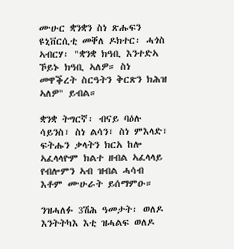ሙሁር ቋንቋን ስነ ጽሑፍን ዩኒቨርሲቲ መቐለ ዶክተር፡ ሓጎስ ኣብርሃ፡ "ቋንቋ ክዓቢ እንተድኣ ኾይኑ ክዓቢ ኣለዎ። ስነ መዋቕረት ስርዓትን ቅርጽን ክሕዝ ኣለዎ" ይብል።

ቋንቋ ትግርኛ፡ ብናይ ባዕሉ ሳይንስ፣ ስነ ልሳን፣ ስነ ምእላድ፣ ፍትሑን ቃላትን ክርአ ከሎ ኣፈላላዮም ክልተ ዘብል ኣፈላላይ የብሎምን ኣብ ዝብል ሓሳብ እቶም ሙሁራት ይሰማምዑ።

ንዝሓለፉ 3ሽሕ ዓመታት፡ ወለዶ እንትትካእ እቲ ዝሓልፍ ወለዶ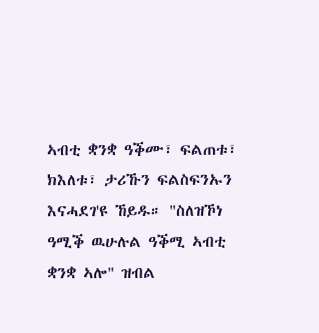ኣብቲ ቋንቋ ዓቕሙ፣ ፍልጠቱ፣ ክእለቱ፣ ታሪኹን ፍልስፍንኡን እናሓደገ'ዩ ኸይዱ። "ስለዝኾነ ዓሚቕ ዉሁሉል ዓቕሚ ኣብቲ ቋንቋ ኣሎ" ዝብል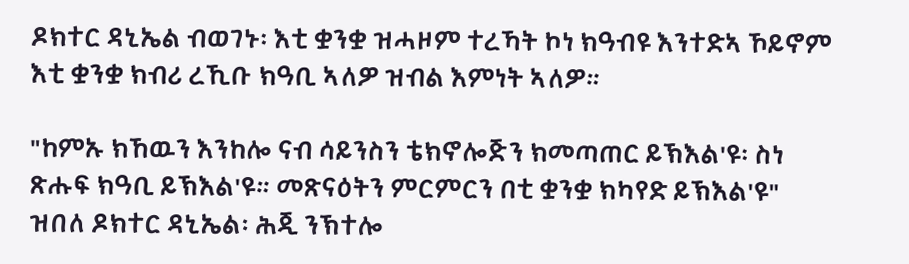ዶክተር ዳኒኤል ብወገኑ፡ እቲ ቋንቋ ዝሓዞም ተረኻት ኮነ ክዓብዩ እንተድኣ ኾይኖም እቲ ቋንቋ ክብሪ ረኺቡ ክዓቢ ኣለዎ ዝብል እምነት ኣለዎ።

"ከምኡ ክኸዉን እንከሎ ናብ ሳይንስን ቴክኖሎጅን ክመጣጠር ይኽእል'ዩ፡ ስነ ጽሑፍ ክዓቢ ይኽእል'ዩ። መጽናዕትን ምርምርን በቲ ቋንቋ ክካየድ ይኽእል'ዩ" ዝበለ ዶክተር ዳኒኤል፡ ሕጂ ንኽተሎ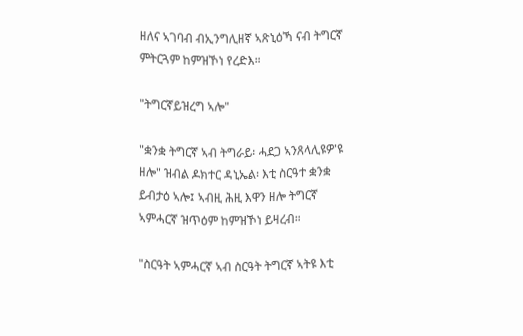ዘለና ኣገባብ ብኢንግሊዘኛ ኣጽኒዕኻ ናብ ትግርኛ ምትርጓም ከምዝኾነ የረድእ።

"ትግርኛይዝረግ ኣሎ"

"ቋንቋ ትግርኛ ኣብ ትግራይ፡ ሓደጋ ኣንጸላሊዩዎ'ዩ ዘሎ" ዝብል ዶክተር ዳኒኤል፡ እቲ ስርዓተ ቋንቋ ይብታዕ ኣሎ፤ ኣብዚ ሕዚ እዋን ዘሎ ትግርኛ ኣምሓርኛ ዝጥዕም ከምዝኾነ ይዛረብ።

"ስርዓት ኣምሓርኛ ኣብ ስርዓት ትግርኛ ኣትዩ እቲ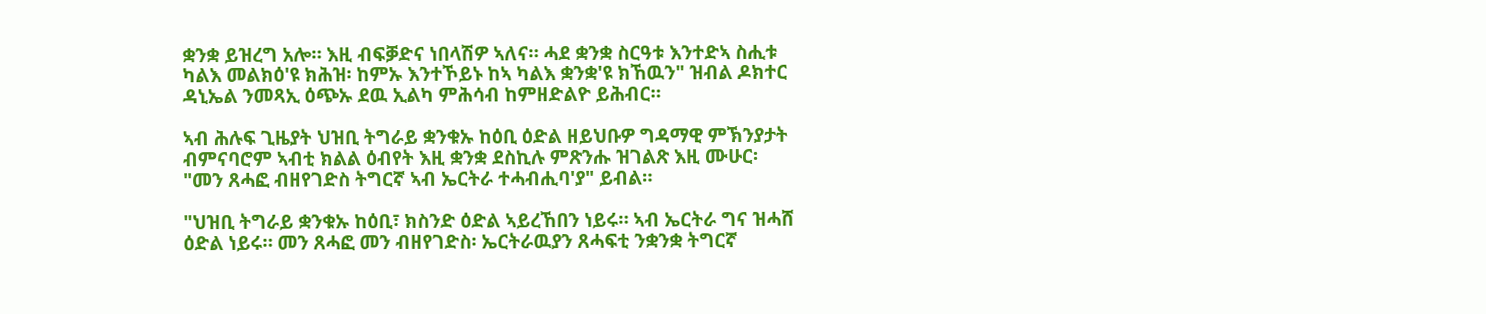ቋንቋ ይዝረግ አሎ። እዚ ብፍቓድና ነበላሽዎ ኣለና። ሓደ ቋንቋ ስርዓቱ እንተድኣ ስሒቱ ካልእ መልክዕ'ዩ ክሕዝ፡ ከምኡ እንተኾይኑ ከኣ ካልእ ቋንቋ'ዩ ክኸዉን" ዝብል ዶክተር ዳኒኤል ንመጻኢ ዕጭኡ ደዉ ኢልካ ምሕሳብ ከምዘድልዮ ይሕብር።

ኣብ ሕሉፍ ጊዜያት ህዝቢ ትግራይ ቋንቁኡ ከዕቢ ዕድል ዘይህቡዎ ግዳማዊ ምኽንያታት ብምናባሮም ኣብቲ ክልል ዕብየት እዚ ቋንቋ ደስኪሉ ምጽንሑ ዝገልጽ እዚ ሙሁር፡ "መን ጸሓፎ ብዘየገድስ ትግርኛ ኣብ ኤርትራ ተሓብሒባ'ያ" ይብል።

"ህዝቢ ትግራይ ቋንቁኡ ከዕቢ፣ ክስንድ ዕድል ኣይረኸበን ነይሩ። ኣብ ኤርትራ ግና ዝሓሸ ዕድል ነይሩ። መን ጸሓፎ መን ብዘየገድስ፡ ኤርትራዉያን ጸሓፍቲ ንቋንቋ ትግርኛ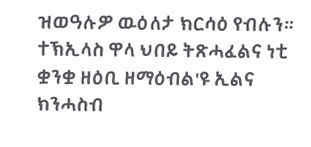ዝወዓሉዎ ዉዕለታ ክርሳዕ የብሉን። ተኽኢላስ ዋላ ህበይ ትጽሓፈልና ነቲ ቋንቋ ዘዕቢ ዘማዕብል'ዩ ኢልና ክንሓስብ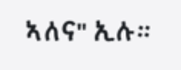ኣለና" ኢሉ።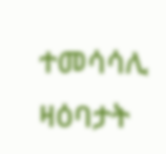ተመሳሳሊ ዛዕባታት